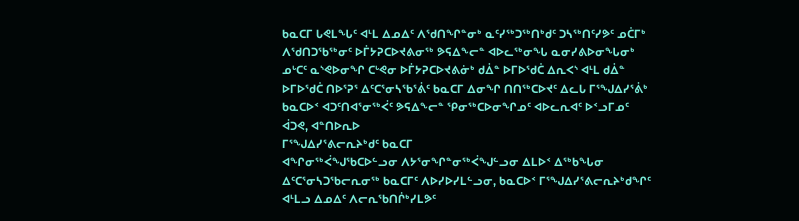ᑲᓇᑕᒥ ᒐᕙᒪᖓᑦ ᐊᒻᒪ ᐃᓄᐃᑦ ᐱᖁᑎᖏᓐᓂᒃ ᓇᑦᓯᖅᑐᖅᑎᒃᑯᑦ ᑐᓴᖅᑎᑦᓯᕗᑦ ᓄᑖᒥᒃ ᐱᖁᑎᑐᖃᖅᓂᑦ ᐅᒦᔭᕈᑕᐅᔪᕕᓂᖅ ᕗᕋᐃᖕᓕᓐ ᐊᐅᓚᖅᓂᖓ ᓇᓂᓯᕕᐅᓂᖓᓂᒃ
ᓄᒡᑕᑦ ᓇᔅᕙᐅᓂᖏ ᑕᒡᕙᓂ ᐅᒦᔭᕈᑕᐅᔪᕕᓃᒃ ᑯᐄᓐ ᐅᒥᐅᖁᑖ ᐃᕆᐸᔅ ᐊᒻᒪ ᑯᐄᓐ ᐅᒥᐅᖁᑖ ᑎᐅᕐᕈᕐ ᐃᑦᑕᕐᓂᓴᖃᕐᕖᑦ ᑲᓇᑕᒥ ᐃᓂᖏ ᑎᑎᖅᑕᐅᔪᑦ ᐃᓚᒐ ᒥᕐᖑᐃᓯᕐᕖᒃ ᑲᓇᑕᐅᑉ ᐊᑐᑦᑎᐊᕐᓂᖅᐹᑦ ᕗᕋᐃᖕᓕᓐ ᕿᓂᖅᑕᐅᓂᖏᓄᑦ ᐊᐅᓚᕆᐊᑦ ᐅᑉᓗᒥᓄᑦ
ᐋᑐᕙ, ᐊᓐᑎᐅᕆᐅ
ᒥᕐᖑᐃᓯᕐᕕᓕᕆᔨᒃᑯᑦ ᑲᓇᑕᒥ
ᐊᖏᓂᖅᐹᖑᖃᑕᐅᓪᓗᓂ ᐱᔭᕐᓂᖏᓐᓂᖅᐹᖑᓪᓗᓂ ᐃᒪᐅᑉ ᐃᖅᑲᖓᓂ ᐃᑦᑕᕐᓂᓴᑐᖃᓕᕆᓂᖅ ᑲᓇᑕᒥᑦ ᐱᐅᓯᐅᓯᒪᓪᓗᓂ, ᑲᓇᑕᐅᑉ ᒥᕐᖑᐃᓯᕐᕕᓕᕆᔨᒃᑯᖏᑦ ᐊᒻᒪᓗ ᐃᓄᐃᑦ ᐱᓕᕆᖃᑎᒌᒃᓯᒪᕗᑦ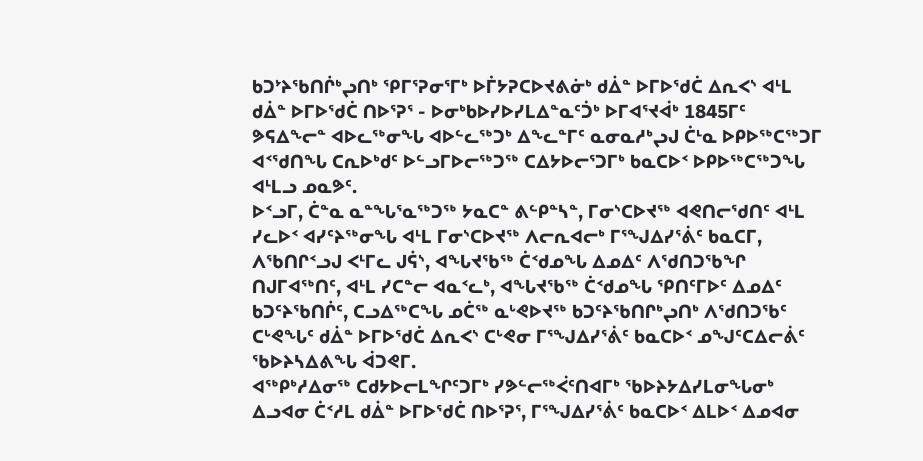ᑲᑐᔾᔨᖃᑎᒌᒃᖢᑎᒃ ᕿᒥᕐᕈᓂᕐᒥᒃ ᐅᒦᔭᕈᑕᐅᔪᕕᓃᒃ ᑯᐄᓐ ᐅᒥᐅᖁᑖ ᐃᕆᐸᔅ ᐊᒻᒪ ᑯᐄᓐ ᐅᒥᐅᖁᑖ ᑎᐅᕐᕈᕐ - ᐅᓂᒃᑲᐅᓯᐅᓯᒪᐃᓐᓇᑦᑑᒃ ᐅᒥᐊᕐᔪᐋᒃ 1845ᒥᑦ ᕗᕋᐃᖕᓕᓐ ᐊᐅᓚᖅᓂᖓ ᐊᐅᓪᓚᖅᑐᒃ ᐃᖕᓚᓐᒥᑦ ᓇᓂᓇᓱᒃᖢᒍ ᑖᒻᓇ ᐅᑭᐅᖅᑕᖅᑐᒥ ᐊᑉᖁᑎᖓ ᑕᕆᐅᒃᑯᑦ ᐅᓪᓗᒥᐅᓕᖅᑐᖅ ᑕᐃᔭᐅᓕᕐᑐᒥᒃ ᑲᓇᑕᐅᑉ ᐅᑭᐅᖅᑕᖅᑐᖓ ᐊᒻᒪᓗ ᓄᓇᕗᑦ.
ᐅᑉᓗᒥ, ᑖᓐᓇ ᓇᓐᖕᒐᕐᓇᖅᑐᖅ ᔭᓇᑕᓐ ᕕᓪᑭᓐᓴᓐ, ᒥᓂᔅᑕᐅᔪᖅ ᐊᕙᑎᓕᖁᑎᑦ ᐊᒻᒪ ᓯᓚᐅᑉ ᐊᓯᑦᔨᖅᓂᖓ ᐊᒻᒪ ᒥᓂᔅᑕᐅᔪᖅ ᐱᓕᕆᐊᓕᒃ ᒥᕐᖑᐃᓯᕐᕖᑦ ᑲᓇᑕᒥ, ᐱᖃᑎᒋᑉᓗᒍ ᐸᒻᒥᓚ ᒍᕌᔅ, ᐊᖓᔪᖃᖅ ᑖᑉᑯᓄᖓ ᐃᓄᐃᑦ ᐱᖁᑎᑐᖃᖏ ᑎᒍᒥᐊᖅᑎᑦ, ᐊᒻᒪ ᓯᑕᓐᓕ ᐊᓇᑉᓚᒃ, ᐊᖓᔪᖃᖅ ᑖᑉᑯᓄᖓ ᕿᑎᑦᒥᐅᑦ ᐃᓄᐃᑦ ᑲᑐᑦᔨᖃᑎᒌᑦ, ᑕᓗᐃᖅᑕᖓ ᓄᑖᖅ ᓇᒡᕙᐅᔪᖅ ᑲᑐᑦᔨᖃᑎᒋᒃᖢᑎᒃ ᐱᖁᑎᑐᖃᑦ ᑕᒡᕙᖓᑦ ᑯᐄᓐ ᐅᒥᐅᖁᑖ ᐃᕆᐸᔅ ᑕᒡᕙᓂ ᒥᕐᖑᐃᓯᕐᕖᑦ ᑲᓇᑕᐅᑉ ᓄᖑᑦᑕᐃᓕᕖᑦ ᖃᐅᔨᓴᐃᕕᖓ ᐋᑐᕙᒥ.
ᐊᖅᑭᒃᓱᐃᓂᖅ ᑕᑯᔭᐅᓕᒪᖏᑦᑐᒥᒃ ᓯᕗᓪᓕᖅᐹᑦᑎᐊᒥᒃ ᖃᐅᔨᔭᐃᓯᒪᓂᖓᓂᒃ ᐃᓗᐊᓂ ᑖᑉᓱᒪ ᑯᐄᓐ ᐅᒥᐅᖁᑖ ᑎᐅᕐᕈᕐ, ᒥᕐᖑᐃᓯᕐᕖᑦ ᑲᓇᑕᐅᑉ ᐃᒪᐅᑉ ᐃᓄᐊᓂ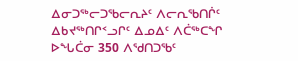ᐃᓂᑐᖅᓕᑐᖃᓕᕆᔨᑦ ᐱᓕᕆᖃᑎᒌᑦ ᐃᑲᔪᖅᑎᒋᑉᓗᒋᑦ ᐃᓄᐃᑦ ᐱᑖᖅᑕᖏ ᐅᖓᑖᓂ 350 ᐱᖁᑎᑐᖃᑦ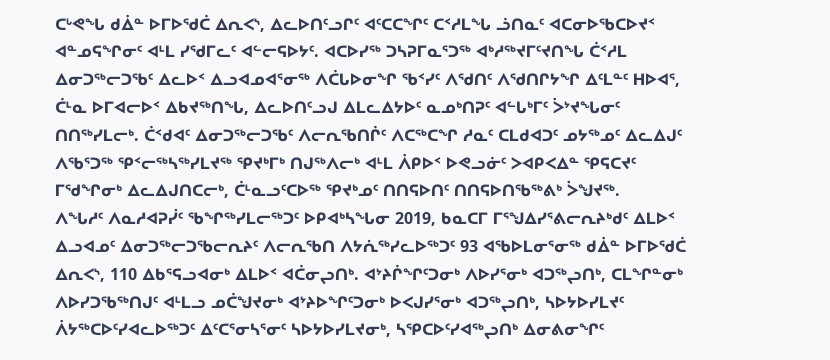ᑕᒡᕙᖓ ᑯᐄᓐ ᐅᒥᐅᖁᑖ ᐃᕆᐸᔅ, ᐃᓚᐅᑎᑦᓗᒋᑦ ᐊᑦᑕᑕᖏᑦ ᑕᑉᓱᒪᖓ ᓘᑎᓇᑦ ᐊᑕᓂᐅᖃᑕᐅᔪᑉ ᐊᓐᓄᕋᖏᓂᑦ ᐊᒻᒪ ᓯᖁᒥᓚᑦ ᐊᓪᓕᕋᐅᔭᑦ. ᐊᑕᐅᓯᖅ ᑐᓴᕈᒥᓇᕐᑐᖅ ᐊᒃᓱᖅᔪᒥᑦᔪᑎᖓ ᑖᑉᓱᒪ ᐃᓂᑐᖅᓕᑐᖃᑦ ᐃᓚᐅᑉ ᐃᓗᐊᓄᐊᕐᓂᖅ ᐱᑖᒐᐅᓂᖏ ᖃᑉᓯᑦ ᐱᖁᑎᑦ ᐱᖁᑎᒋᔭᖏ ᐃᑦᒪᓐᑦ ᕼᐅᐊᕐ, ᑖᒻᓇ ᐅᒥᐊᓕᐅᑉ ᐃᑲᔪᖅᑎᖓ, ᐃᓚᐅᑎᑦᓗᒍ ᐃᒪᓚᐃᔭᐅᑦ ᓇᓄᒃᑎᕈᑦ ᐊᓪᒐᒃᒥᑦ ᐴᔾᔪᖓᓂᑦ ᑎᑎᖅᓯᒪᓕᒃ. ᑖᑉᑯᐊᑦ ᐃᓂᑐᖅᓕᑐᖃᑦ ᐱᓕᕆᖃᑎᒌᑦ ᐱᑕᖅᑕᖏ ᓱᓇᑦ ᑕᒪᑯᐊᑐᑦ ᓄᔭᖅᓄᑦ ᐃᓚᐃᒍᑦ ᐱᖃᕐᑐᖅ ᕿᑉᓕᖅᓴᖅᓯᒪᔪᖅ ᕿᔪᒃᒥᒃ ᑎᒍᖅᐱᓕᒃ ᐊᒻᒪ ᐲᑭᐅᑉ ᐅᕙᓗᓃᑦ ᐳᐊᑭᐸᐃᓐ ᕿᕋᑕᔪᑦ ᒥᖁᖏᓂᒃ ᐃᓚᐃᒍᑎᑕᓕᒃ, ᑖᒻᓇᓗᑦᑕᐅᖅ ᕿᔪᒃᓄᑦ ᑎᑎᕋᐅᑎᑦ ᑎᑎᕋᐅᑎᖃᖅᕕᒃ ᐴᖑᔪᖅ.
ᐱᖓᓱᑦ ᐱᓇᓱᐊᕈᓰᑦ ᖃᖏᖅᓯᒪᓕᖅᑐᑦ ᐅᑭᐊᒃᓴᖓᓂ 2019, ᑲᓇᑕᒥ ᒥᕐᖑᐃᓯᕐᕕᓕᕆᔨᒃᑯᑦ ᐃᒪᐅᑉ ᐃᓗᐊᓄᑦ ᐃᓂᑐᖅᓕᑐᖃᓕᕆᔨᑦ ᐱᓕᕆᖃᑎ ᐱᔭᕇᖅᓯᓚᐅᖅᑐᑦ 93 ᐊᖃᐅᒪᓂᕐᓂᖅ ᑯᐄᓐ ᐅᒥᐅᖁᑖ ᐃᕆᐸᔅ, 110 ᐃᑲᕐᕋᓗᐊᓂᒃ ᐃᒪᐅᑉ ᐊᑖᓂᖢᑎᒃ. ᐊᔾᔨᒌᖏᑦᑐᓂᒃ ᐱᐅᓯᕐᓂᒃ ᐊᑐᖅᖢᑎᒃ, ᑕᒪᖏᓐᓂᒃ ᐱᐅᓯᑐᖃᖅᑎᒍᑦ ᐊᒻᒪᓗ ᓄᑖᖑᔪᓂᒃ ᐊᔾᔨᐅᖏᑦᑐᓂᒃ ᐅᐸᒍᓯᕐᓂᒃ ᐊᑐᖅᖢᑎᒃ, ᓴᐅᔭᐅᓯᒪᔪᑦ ᐲᔭᖅᑕᐅᑦᓯᐊᓚᐅᖅᑐᑦ ᐃᑦᑕᕐᓂᓴᕐᓂᑦ ᓴᐅᔭᐅᓯᒪᔪᓂᒃ, ᓴᕿᑕᐅᑦᓯᐊᖅᖢᑎᒃ ᐃᓂᕕᓂᖏᑦ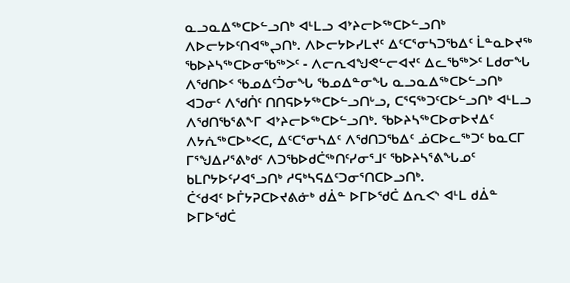ᓇᓗᓇᐃᖅᑕᐅᓪᓗᑎᒃ ᐊᒻᒪᓗ ᐊᔾᔨᓕᐅᖅᑕᐅᓪᓗᑎᒃ ᐱᐅᓕᔭᐅᑦᑎᐊᖅᖢᑎᒃ. ᐱᐅᓕᔭᐅᓯᒪᔪᑦ ᐃᑦᑕᕐᓂᓴᑐᖃᐃᑦ ᒫᓐᓇᐅᔪᖅ ᖃᐅᔨᓴᖅᑕᐅᓂᖃᖅᐳᑦ - ᐱᓕᕆᐊᖑᕙᓪᓕᐊᔪᑦ ᐃᓚᖃᖅᐳᑦ ᒪᑯᓂᖓ ᐱᖁᑎᐅᑉ ᖃᓄᐃᑦᑑᓂᖓ ᖃᓄᐃᓐᓂᖓ ᓇᓗᓇᐃᖅᑕᐅᓪᓗᑎᒃ ᐊᑐᓂᑦ ᐱᖁᑏᑦ ᑎᑎᕋᐅᔭᖅᑕᐅᓪᓗᑎᒡᓗ, ᑕᕐᕋᖅᑐᑦᑕᐅᓪᓗᑎᒃ ᐊᒻᒪᓗ ᐱᖁᑎᖃᕐᕕᖕᒥ ᐊᔾᔨᓕᐅᖅᑕᐅᓪᓗᑎᒃ. ᖃᐅᔨᓴᖅᑕᐅᓂᐅᔪᐃᑦ ᐱᔭᕇᖅᑕᐅᒃᐸᑕ, ᐃᑦᑕᕐᓂᓴᐃᑦ ᐱᖁᑎᑐᖃᐃᑦ ᓅᑕᐅᓚᖅᑐᑦ ᑲᓇᑕᒥ ᒥᕐᖑᐃᓯᕐᕕᒃᑯᑦ ᐱᑐᖃᐅᑯᑖᖅᑎᑦᓯᓂᕐᒧᑦ ᖃᐅᔨᓴᕐᕕᖓᓄᑦ ᑲᒪᒋᔭᐅᑦᓯᐊᕐᓗᑎᒃ ᓱᕋᒃᓴᕋᐃᑦᑐᓂᕐᑎᑕᐅᓗᑎᒃ.
ᑖᑉᑯᐊᑦ ᐅᒦᔭᕈᑕᐅᔪᕕᓃᒃ ᑯᐄᓐ ᐅᒥᐅᖁᑖ ᐃᕆᐸᔅ ᐊᒻᒪ ᑯᐄᓐ ᐅᒥᐅᖁᑖ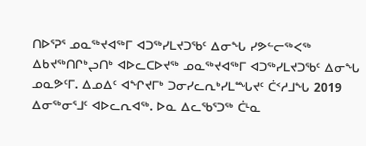ᑎᐅᕐᕈᕐ ᓄᓇᖅᔪᐊᖅᒥ ᐊᑐᖅᓯᒪᔪᑐᖃᑦ ᐃᓂᖓ ᓯᕗᓪᓕᖅᐸᖅ ᐃᑲᔪᖅᑎᒋᒃᖢᑎᒃ ᐊᐅᓚᑕᐅᔪᖅ ᓄᓇᖅᔪᐊᖅᒥ ᐊᑐᖅᓯᒪᔪᑐᖃᑦ ᐃᓂᖓ ᓄᓇᕗᑦᒥ. ᐃᓄᐃᑦ ᐊᖏᔪᒥᒃ ᑐᓂᓯᓚᕆᒃᓯᒪᙵᔪᑦ ᑖᑉᓱᒧᖓ 2019 ᐃᓂᖅᓂᕐᒧᑦ ᐊᐅᓚᕆᐊᖅ. ᐅᓇ ᐃᓚᖃᕐᑐᖅ ᑖᒻᓇ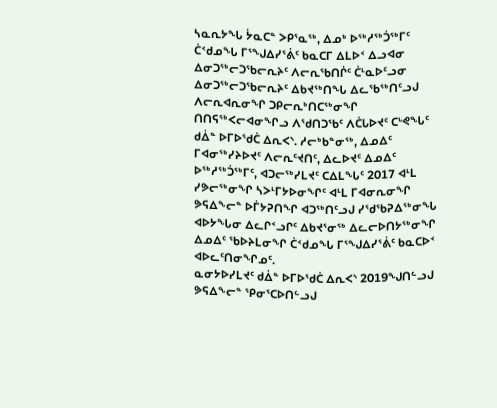ᓴᓇᕆᔭᖓ ᔮᓇᑕᓐ ᐳᑭᕐᓇᖅ, ᐃᓄᒃ ᐅᖅᓱᖅᑑᖅᒥᑦ ᑖᑉᑯᓄᖓ ᒥᕐᖑᐃᓯᕐᕖᑦ ᑲᓇᑕᒥ ᐃᒪᐅᑉ ᐃᓗᐊᓂ ᐃᓂᑐᖅᓕᑐᖃᓕᕆᔨᑦ ᐱᓕᕆᖃᑎᒌᑦ ᑖᒻᓇᐅᑦᓗᓂ ᐃᓂᑐᖅᓕᑐᖃᓕᕆᔨᑦ ᐃᑲᔪᖅᑎᖓ ᐃᓚᖃᖅᑎᑦᓗᒍ ᐱᓕᕆᐊᕆᓂᖏ ᑐᑭᓕᕆᒃᑎᑕᖅᓂᖏ ᑎᑎᕋᖅᐸᓕᐊᓂᖏᓗ ᐱᖁᑎᑐᖃᑦ ᐱᑖᒐᐅᔪᑦ ᑕᒡᕙᖓᑦ ᑯᐄᓐ ᐅᒥᐅᖁᑖ ᐃᕆᐸᔅ. ᓱᓕᒃᑲᓐᓂᖅ, ᐃᓄᐃᑦ ᒥᐊᓂᖅᓯᔨᐅᔪᑦ ᐱᓕᕆᑦᔪᑎᑦ, ᐃᓚᐅᔪᑦ ᐃᓄᐃᑦ ᐅᖅᓱᖅᑑᖅᒥᑦ, ᐊᑐᓕᖅᓯᒪᔪᑦ ᑕᐃᒪᖓᑦ 2017 ᐊᒻᒪ ᓯᕗᓕᖅᓂᖏ ᓴᐳᒻᒥᔭᐅᓂᖏᑦ ᐊᒻᒪ ᒥᐊᓂᕆᓂᖏ ᕗᕋᐃᖕᓕᓐ ᐅᒦᔭᕈᑎᖏ ᐊᑐᖅᑎᑦᓗᒍ ᓯᖁᖃᕈᐃᖅᓂᖓ ᐊᐅᔭᖓᓂ ᐃᓚᒋᑉᓗᒋᑦ ᐃᑲᔪᕐᓂᖅ ᐃᓚᓕᐅᑎᔭᖅᓂᖏ ᐃᓄᐃᑦ ᖃᐅᔨᒪᓂᖏ ᑖᑉᑯᓄᖓ ᒥᕐᖑᐃᓯᕐᕖᑦ ᑲᓇᑕᐅᑉ ᐊᐅᓚᑦᑎᓂᖏᓄᑦ.
ᓇᓂᔭᐅᓯᒪᔪᑦ ᑯᐄᓐ ᐅᒥᐅᖁᑖ ᐃᕆᐸᔅ 2019ᖑᑎᓪᓗᒍ ᕗᕋᐃᖕᓕᓐ ᕿᓂᕐᑕᐅᑎᓪᓗᒍ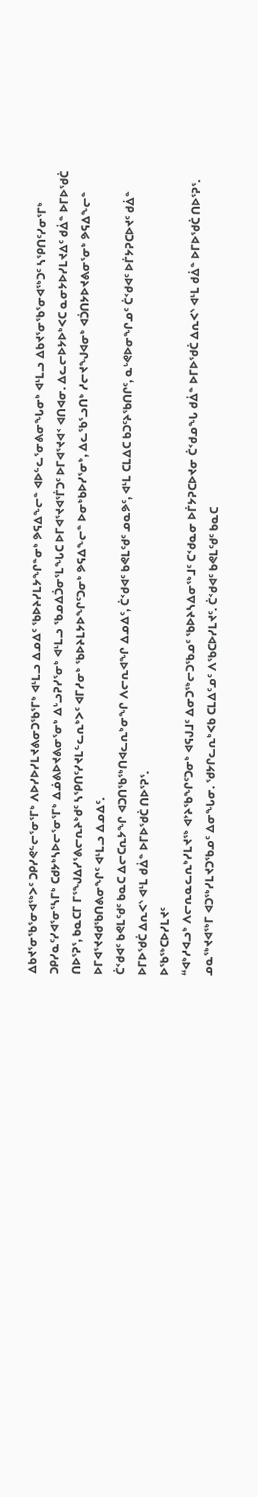ᐃᑲᔪᕐᓂᖃᕐᓂᐊᖅᐳᑦ ᑐᑭᓯᕙᓪᓕᕐᓂᕐᒥᒃ ᐱᐅᓯᐅᓯᒪᔪᕕᓂᑐᖃᕐᒥᒃ ᐊᒻᒪᓗ ᐃᓄᐃᑦ ᖃᐅᔨᓯᒪᔭᖏᓐᓂᒃ ᕗᕋᐃᖕᓕᓐ ᐊᐅᓪᓚᕐᓂᕕᓂᖓᓂᒃ ᐊᒻᒪᓗ ᐃᑲᔪᕐᓂᖃᕐᓂᐊᖅᑐᑦ ᓴᕿᑎᑦᓯᓂᕐᒥᒃ ᑐᑭᓯᓇᑦᓯᐊᕐᓂᕐᓴᒥᒃ ᑕᑯᔭᒃᓴᐅᓕᕐᓂᕐᒥᒃ ᐃᓅᕕᐅᔪᕕᓂᕐᓂᒃ ᐃᒡᓗᕈᓯᕐᓂᒃ ᐊᒻᒪᓗ ᖃᓄᐃᑑᓂᕐᒪᖓᑕ ᐅᒥᐊᕐᔪᐊᕐᒦᑐᑦ ᐅᒥᐊᕐᔪᐊᑉ ᐊᑎᐊᓂ. ᐃᓚᓕᐅᔭᐅᒃᐸᑕ ᓇᓂᔭᐅᓯᒪᔪᐃᑦ ᑯᐄᓐ ᐅᒥᐅᖁᑖ ᑎᐅᕐᕈᕐ, ᑲᓇᑕᒥ ᒥᕐᖑᐃᓯᕐᕕᓕᕆᔨᒃᑯᑦ ᓴᕿᑎᑦᓯᔪᒪᓪᓚᕆᒃᐳᑦ ᐊᒥᓱᓂᒃ ᖃᐅᔨᒪᔭᐅᖏᑦᑐᓂᒃ ᕗᕋᐃᖕᓕᓐ ᐅᓂᒃᑲᐅᓯᕐᓂᒃ, ᐃᓚᖃᕐᓗᑎᒃ ᓱᓕᔪᖑᐊᓂᒃ ᐊᑑᑎᔭᐅᔪᕕᓂᕐᓂᒃ ᕗᕋᐃᖕᓕᓐ ᐅᒥᐊᕐᔪᐊᑯᖃᑎᕕᓂᖏᑦ ᐊᒻᒪᓗ ᐃᓄᐃᑦ.
ᑖᑉᑯᐊᑦ ᑲᕙᒪᑦᑯᑦ ᑲᓇᑕ ᐃᓕᑕᕆᔭᖏ ᐊᑐᑎᖃᖅᑎᐊᓚᕆᒃᓂᖏ ᐱᓕᕆᐊᖏ ᐃᓄᐃᑦ, ᑖᑉᑯᐊᑦ ᑲᕙᒪᑦᑯᑦ ᓄᓇᕗᑦ, ᐊᒻᒪ ᑕᒪᐃᑕ ᑲᑐᑦᔨᖃᑎᒋᑦ, ᓇᒡᕙᐅᓂᖏᓄᑦ ᑖᑉᑯᐊᑦ ᐅᒦᔭᕈᑕᐅᔪᑦ ᑯᐄᓐ ᐅᒥᐅᖁᑖ ᐃᕆᐸᔅ ᐊᒻᒪ ᑯᐄᓐ ᐅᒥᐅᖁᑖ ᑎᐅᕐᕈᕐ.
ᐅᖃᖅᑕᐅᓯᒪᔪᑦ
“ᐊᒃᓱᐊᓗᒃ ᐱᓕᕆᓇᓚᕆᒃᓯᒪᔪᖅ ᐊᔾᔨᖃᖏᑦᑐᓂᒃ ᐊᕋᒍᒧᑦ ᐃᓂᑐᖅᓕᑐᖃᓄᑦ ᖃᐅᔨᓴᐃᓂᖅᒧᑦ ᑕᑉᑯᓇᓂ ᐅᒦᔭᕈᑕᐅᔪᓂ ᑖᑉᑯᓄᖓ ᑯᐄᓐ ᐅᒥᐅᖁᑖ ᐃᕆᐸᔅ ᐊᒻᒪ ᑯᐄᓐ ᐅᒥᐅᖁᑖ ᑎᐅᕐᕈᕐ. ᓄᓇᖅᔪᐊᖅᒥ ᐊᑐᖅᓯᒪᔪᑐᖃᓄᑦ ᐃᓂᖓᓂ. ᖁᔭᒋᓚᕆᒃᐸᑲ ᑕᒪᐃᑦᓄᑦ ᐱᖃᑕᐅᓯᒪᔪᑦ. ᑖᑉᑯᐊᑦ ᑲᕙᒪᑦᑯᑦ ᑲᓇᑕ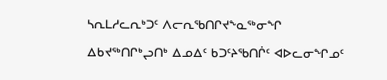ᓴᕆᒪᓱᓚᕆᒃᑐᑦ ᐱᓕᕆᖃᑎᒋᔪᖕᓇᖅᓂᖏ ᐃᑲᔪᖅᑎᒋᒃᖢᑎᒃ ᐃᓄᐃᑦ ᑲᑐᑦᔨᖃᑎᒌᑦ ᐊᐅᓚᓂᖏᓄᑦ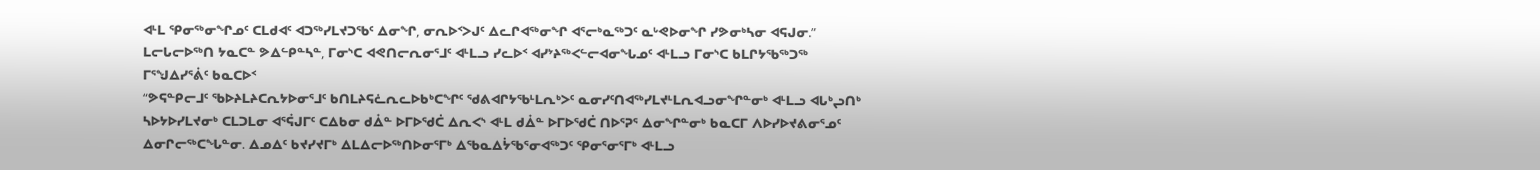ᐊᒻᒪ ᕿᓂᖅᓂᖏᓄᑦ ᑕᒪᑯᐊᑦ ᐊᑐᖅᓯᒪᔪᑐᖃᑦ ᐃᓂᖏ, ᓂᕆᐅᑉᐳᒍᑦ ᐃᓚᒋᐊᖅᓂᖏ ᐊᕐᓕᒃᓇᖅᑐᑦ ᓇᒡᕙᐅᓂᖏ ᓯᕗᓂᒃᓴᓂ ᐊᕋᒍᓂ.”
ᒪᓕᒐᓕᐅᖅᑎ ᔭᓇᑕᓐ ᕗᐃᓪᑭᓐᓴᓐ, ᒥᓂᔅᑕ ᐊᕙᑎᓕᕆᓂᕐᒧᑦ ᐊᒻᒪᓗ ᓯᓚᐅᑉ ᐊᓯᔾᔨᖅᐸᓪᓕᐊᓂᖓᓄᑦ ᐊᒻᒪᓗ ᒥᓂᔅᑕ ᑲᒪᒋᔭᖃᖅᑐᖅ ᒥᕐᖑᐃᓯᕐᕖᑦ ᑲᓇᑕᐅᑉ
“ᕗᕋᓐᑭᓕᒧᑦ ᖃᐅᔨᒪᔨᑕᕆᔭᐅᓂᕐᒧᑦ ᑲᑎᒪᔨᕋᓛᕆᓚᐅᑲᒃᑕᖏᑦ ᖁᕕᐊᒋᔭᖃᒻᒪᕆᒃᐳᑦ ᓇᓂᓯᑦᑎᐊᖅᓯᒪᔪᒻᒪᕆᐊᓗᓂᖏᓐᓂᒃ ᐊᒻᒪᓗ ᐊᒐᒃᖢᑎᒃ ᓴᐅᔭᐅᓯᒪᔪᓂᒃ ᑕᒪᑐᒪᓂ ᐊᕐᕌᒍᒥᑦ ᑕᐃᑲᓂ ᑯᐄᓐ ᐅᒥᐅᖁᑖ ᐃᕆᐸᔅ ᐊᒻᒪ ᑯᐄᓐ ᐅᒥᐅᖁᑖ ᑎᐅᕐᕈᕐ ᐃᓂᖏᓐᓂᒃ ᑲᓇᑕᒥ ᐱᐅᓯᐅᔪᕕᓂᕐᓄᑦ ᐃᓂᒋᓕᖅᑕᖓᓐᓂ. ᐃᓄᐃᑦ ᑲᔪᓯᔪᒥᒃ ᐃᒪᐃᓕᐅᖅᑎᐅᓂᕐᒥᒃ ᐃᖃᓇᐃᔮᖃᕐᓂᐊᖅᑐᑦ ᕿᓂᕐᓂᕐᒥᒃ ᐊᒻᒪᓗ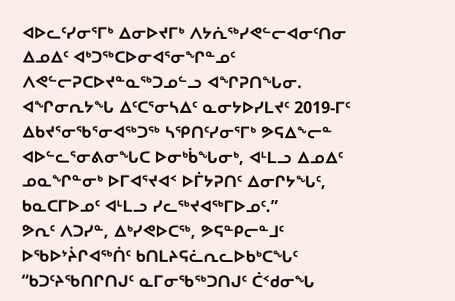ᐊᐅᓚᑦᓯᓂᕐᒥᒃ ᐃᓂᐅᔪᒥᒃ ᐱᔭᕇᖅᓯᕙᓪᓕᐊᓂᑦᑎᓂ ᐃᓄᐃᑦ ᐊᒃᑐᖅᑕᐅᓂᐊᕐᓂᖏᓐᓄᑦ ᐱᕙᓪᓕᕈᑕᐅᔪᓐᓇᖅᑐᓄᓪᓗ ᐊᖏᕈᑎᖓᓂ. ᐊᖏᓂᕆᔭᖓ ᐃᑦᑕᕐᓂᓴᐃᑦ ᓇᓂᔭᐅᓯᒪᔪᑦ 2019-ᒥᑦ ᐃᑲᔪᕐᓂᖃᕐᓂᐊᖅᑐᖅ ᓴᕿᑎᑦᓯᓂᕐᒥᒃ ᕗᕋᐃᖕᓕᓐ ᐊᐅᓪᓚᕐᓂᕕᓂᖓᑕ ᐅᓂᒃᑳᖓᓂᒃ, ᐊᒻᒪᓗ ᐃᓄᐃᑦ ᓄᓇᖏᓐᓂᒃ ᐅᒥᐊᕐᔪᐊᑉ ᐅᒦᔭᕈᑎᑦ ᐃᓂᒋᔭᖓᑦ, ᑲᓇᑕᒥᐅᓄᑦ ᐊᒻᒪᓗ ᓯᓚᖅᔪᐊᖅᒥᐅᓄᑦ.”
ᕗᕆᑦ ᐱᑐᓯᓐ, ᐃᒃᓯᕙᐅᑕᖅ, ᕗᕋᓐᑭᓕᓐᒧᑦ ᐅᖃᐅᔾᔩᒋᐊᖅᑏᑦ ᑲᑎᒪᔨᕋᓛᕆᓚᐅᑲᒃᑕᖓᑦ
“ᑲᑐᑦᔨᖃᑎᒋᑎᒍᑦ ᓇᒥᓂᖃᖅᑐᑎᒍᑦ ᑖᑉᑯᓂᖓ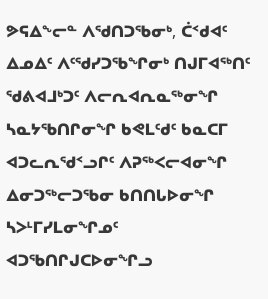ᕗᕋᐃᖕᓕᓐ ᐱᖁᑎᑐᖃᓂᒃ, ᑖᑉᑯᐊᑦ ᐃᓄᐃᑦ ᐱᑦᖁᓯᑐᖃᖏᓂᒃ ᑎᒍᒥᐊᖅᑎᑦ ᖁᕕᐊᒧᒃᑐᑦ ᐱᓕᕆᐊᕆᓇᖅᓂᖏ ᓴᓇᔭᖃᑎᒋᓂᖏ ᑲᕙᒪᑦᑯᑦ ᑲᓇᑕᒥ ᐊᑐᓚᕆᖁᑉᓗᒋᑦ ᐱᕈᖅᐸᓕᐊᓂᖏ ᐃᓂᑐᖅᓕᑐᖃᓂ ᑲᑎᑎᒐᐅᓂᖏ ᓴᐳᒻᒥᓯᒪᓂᖏᓄᑦ ᐊᑐᖃᑎᒋᒍᑕᐅᓂᖏᓗ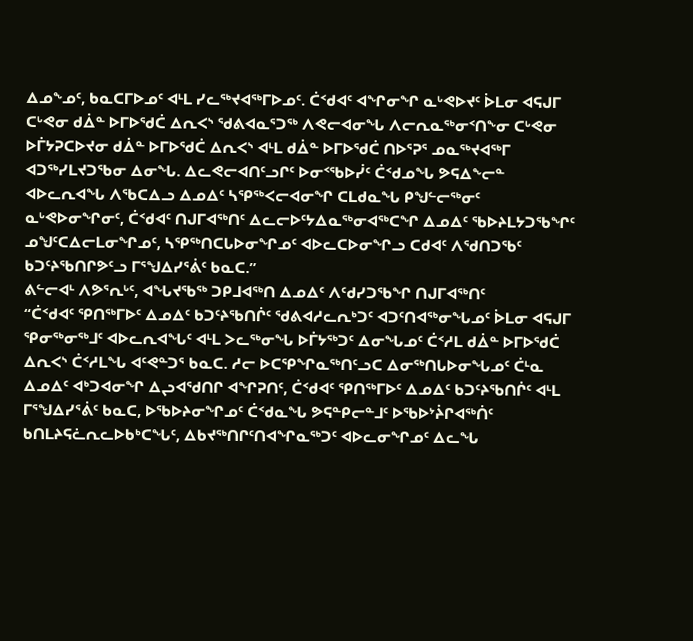ᐃᓄᖕᓄᑦ, ᑲᓇᑕᒥᐅᓄᑦ ᐊᒻᒪ ᓯᓚᖅᔪᐊᖅᒥᐅᓄᑦ. ᑖᑉᑯᐊᑦ ᐊᖏᓂᖏ ᓇᒡᕙᐅᔪᑦ ᐆᒪᓂ ᐊᕋᒍᒥ ᑕᒡᕙᓂ ᑯᐄᓐ ᐅᒥᐅᖁᑖ ᐃᕆᐸᔅ ᖁᕕᐊᓇᕐᑐᖅ ᐱᕙᓕᐊᓂᖓ ᐱᓕᕆᓇᖅᓂᑉᑎᖕᓂ ᑕᒡᕙᓂ ᐅᒦᔭᕈᑕᐅᔪᓂ ᑯᐄᓐ ᐅᒥᐅᖁᑖ ᐃᕆᐸᔅ ᐊᒻᒪ ᑯᐄᓐ ᐅᒥᐅᖁᑖ ᑎᐅᕐᕈᕐ ᓄᓇᖅᔪᐊᖅᒥ ᐊᑐᖅᓯᒪᔪᑐᖃᓂ ᐃᓂᖓ. ᐃᓚᕙᓕᐊᑎᑦᓗᒋᑦ ᐅᓂᑉᖃᐅᓰᑦ ᑖᑉᑯᓄᖓ ᕗᕋᐃᖕᓕᓐ ᐊᐅᓚᕆᐊᖓ ᐱᖃᑕᐃᓗ ᐃᓄᐃᑦ ᓴᕿᖅᐸᓕᐊᓂᖏ ᑕᒪᑯᓇᖓ ᑭᖑᓪᓕᖅᓂᑦ ᓇᒡᕙᐅᓂᖏᓂᑦ, ᑖᑉᑯᐊᑦ ᑎᒍᒥᐊᖅᑎᑦ ᐃᓚᓕᐅᑦᔭᐃᓇᖅᓂᐊᖅᑕᖏ ᐃᓄᐃᑦ ᖃᐅᔨᒪᔭᑐᖃᖏᑦ ᓄᖑᑦᑕᐃᓕᒪᓂᖏᓄᑦ, ᓴᕿᖅᑎᑕᒐᐅᓂᖏᓄᑦ ᐊᐅᓚᑕᐅᓂᖏᓗ ᑕᑯᐊᑦ ᐱᖁᑎᑐᖃᑦ ᑲᑐᑦᔨᖃᑎᒋᕗᑦᓗ ᒥᕐᖑᐃᓯᕐᕖᑦ ᑲᓇᑕ.”
ᕕᓪᓕᐊᒻ ᐱᕗᕐᕆᒡᑦ, ᐊᖓᔪᖃᖅ ᑐᑭᒧᐊᖅᑎ ᐃᓄᐃᑦ ᐱᑦᑯᓯᑐᖃᖏ ᑎᒍᒥᐊᖅᑎᑦ
“ᑖᑉᑯᐊᑦ ᕿᑎᖅᒥᐅᑦ ᐃᓄᐃᑦ ᑲᑐᑦᔨᖃᑎᒌᑦ ᖁᕕᐊᓱᓚᕆᒃᑐᑦ ᐊᑐᑦᑎᐊᖅᓂᖓᓄᑦ ᐆᒪᓂ ᐊᕋᒍᒥ ᕿᓂᖅᓂᖅᒧᑦ ᐊᐅᓚᕆᐊᖓᑦ ᐊᒻᒪ ᐳᓚᖅᓂᖓ ᐅᒦᔭᖅᑐᑦ ᐃᓂᖓᓄᑦ ᑖᑉᓱᒪ ᑯᐄᓐ ᐅᒥᐅᖁᑖ ᐃᕆᐸᔅ ᑖᑉᓱᒪᖓ ᐊᑦᕙᓐᑐᕐ ᑲᓇᑕ. ᓱᓕ ᐅᑕᕿᖏᓇᖅᑎᑦᓗᑕ ᐃᓂᖅᑎᒐᐅᓂᖓᓄᑦ ᑖᒻᓇ ᐃᓄᐃᑦ ᐊᒃᑐᐊᓂᖏ ᐃᖢᐊᖁᑎᒋ ᐊᖏᕈᑎᑦ, ᑖᑉᑯᐊᑦ ᕿᑎᖅᒥᐅᑦ ᐃᓄᐃᑦ ᑲᑐᑦᔨᖃᑎᒌᑦ ᐊᒻᒪ ᒥᕐᖑᐃᓯᕐᕖᑦ ᑲᓇᑕ, ᐅᖃᐅᔨᓂᖏᓄᑦ ᑖᑉᑯᓇᖓ ᕗᕋᓐᑭᓕᓐᒧᑦ ᐅᖃᐅᔾᔩᒋᐊᖅᑏᑦ ᑲᑎᒪᔨᕋᓛᕆᓚᐅᑲᒃᑕᖓᑦ, ᐃᑲᔪᖅᑎᒋᑦᑎᐊᖏᓇᖅᑐᑦ ᐊᐅᓚᓂᖏᓄᑦ ᐃᓚᖓ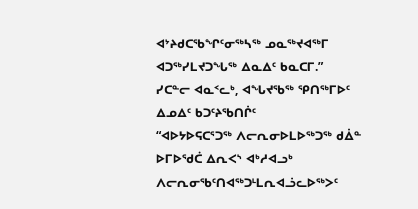ᐊᔾᔨᑯᑕᖃᖏᑦᓂᖅᓴᖅ ᓄᓇᖅᔪᐊᖅᒥ ᐊᑐᖅᓯᒪᔪᑐᖓᖅ ᐃᓇᐃᑦ ᑲᓇᑕᒥ.”
ᓯᑕᓐᓕ ᐊᓇᑉᓚᒃ, ᐊᖓᔪᖃᖅ ᕿᑎᖅᒥᐅᑦ ᐃᓄᐃᑦ ᑲᑐᑦᔨᖃᑎᒌᑦ
“ᐊᐅᔭᐅᕋᑕᕐᑐᖅ ᐱᓕᕆᓂᐅᒪᐅᖅᑐᖅ ᑯᐄᓐ ᐅᒥᐅᖁᑖ ᐃᕆᐸᔅ ᐊᒃᓱᐊᓗᒃ ᐱᓕᕆᓂᖃᑦᑎᐊᖅᑐᒻᒪᕆᐊᓘᓚᐅᖅᐳᑦ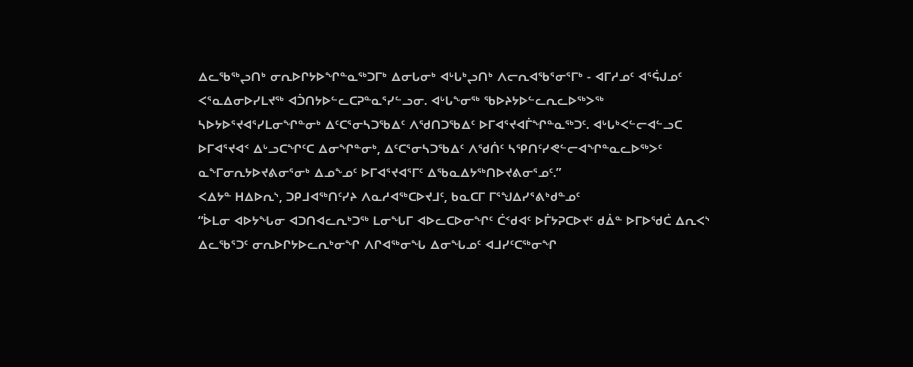ᐃᓚᖃᖅᖢᑎᒃ ᓂᕆᐅᒋᔭᐅᖏᓐᓇᖅᑐᒥᒃ ᐃᓂᒐᓂᒃ ᐊᒡᒐᒃᖢᑎᒃ ᐱᓕᕆᐊᖃᕐᓂᕐᒥᒃ - ᐊᒥᓱᓄᑦ ᐊᕐᕌᒍᓄᑦ ᐸᕐᓇᐃᓂᐅᓯᒪᔪᖅ ᐊᑑᑎᔭᐅᓪᓚᑕᕈᓐᓇᕐᓯᓪᓗᓂ. ᐊᒡᒐᖕᓂᖅ ᖃᐅᔨᔭᐅᓪᓚᕆᓚᐅᖅᐳᖅ ᓴᐅᔭᐅᕐᔪᐊᕐᓯᒪᓂᖏᓐᓂᒃ ᐃᑦᑕᕐᓂᓴᑐᖃᐃᑦ ᐱᖁᑎᑐᖃᐃᑦ ᐅᒥᐊᕐᔪᐊᒦᖏᓐᓇᖅᑐᑦ. ᐊᒡᒐᒃᐸᓪᓕᐊᓪᓗᑕ ᐅᒥᐊᕐᔪᐊᑉ ᐃᒡᓗᑕᖏᑦᑕ ᐃᓂᖏᓐᓂᒃ, ᐃᑦᑕᕐᓂᓴᑐᖃᐃᑦ ᐱᖁᑏᑦ ᓴᕿᑎᑦᓯᕙᓪᓕᐊᖏᓐᓇᓚᐅᖅᐳᑦ ᓇᖕᒥᓂᕆᔭᐅᔪᕕᓂᕐᓂᒃ ᐃᓄᖕᓄᑦ ᐅᒥᐊᕐᔪᐊᕐᒥᑦ ᐃᖃᓇᐃᔭᖅᑎᐅᔪᕕᓂᕐᓄᑦ.”
ᐸᐃᔭᓐ ᕼᐃᐅᕆᔅ, ᑐᑭᒧᐊᖅᑎᑦᓯᔨ ᐱᓇᓱᐊᖅᑕᐅᔪᒧᑦ, ᑲᓇᑕᒥ ᒥᕐᖑᐃᓯᕐᕕᒃᑯᓐᓄᑦ
“ᐆᒪᓂ ᐊᐅᔭᖓᓂ ᐊᑐᑎᐊᓚᕆᒃᑐᖅ ᒪᓂᖓᒥ ᐊᐅᓚᑕᐅᓂᖏᑦ ᑖᑉᑯᐊᑦ ᐅᒦᔭᕈᑕᐅᔪᑦ ᑯᐄᓐ ᐅᒥᐅᖁᑖ ᐃᕆᐸᔅ ᐃᓚᖃᕐᑐᑦ ᓂᕆᐅᒋᔭᐅᓚᕆᒃᓂᖏ ᐱᒋᐊᖅᓂᖓ ᐃᓂᖓᓄᑦ ᐊᒧᓯᑦᑕᖅᓂᖏ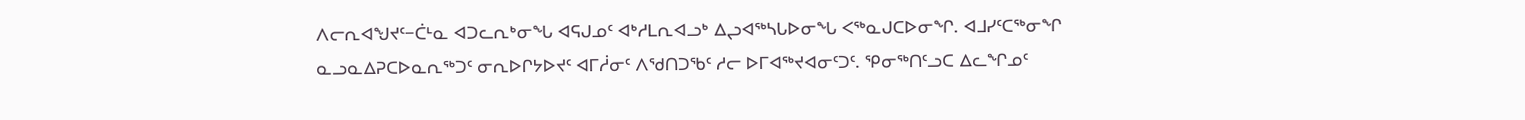ᐱᓕᕆᐊᖑᔪᑦ−ᑖᒻᓇ ᐊᑐᓚᕆᒃᓂᖓ ᐊᕋᒍᓄᑦ ᐊᒃᓱᒪᕆᐊᓗᒃ ᐃᖢᐊᖅᓴᒐᐅᓂᖓ ᐸᖅᓇᒍᑕᐅᓂᖏ. ᐊᒧᓯᑦᑕᖅᓂᖏ ᓇᓗᓇᐃᕈᑕᐅᓇᕆᖅᑐᑦ ᓂᕆᐅᒋᔭᐅᔪᑦ ᐊᒥᓲᓂᑦ ᐱᖁᑎᑐᖃᑦ ᓱᓕ ᐅᒥᐊᖅᔪᐊᓂᑦᑐᑦ. ᕿᓂᖅᑎᑦᓗᑕ ᐃᓚᖏᓄᑦ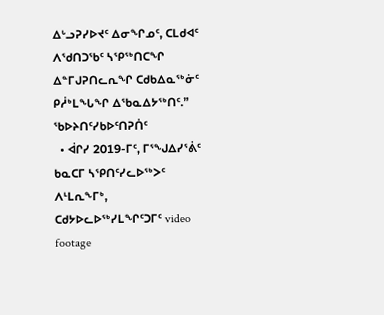ᐃᒡᓗᕈᓯᐅᔪᑦ ᐃᓂᖏᓄᑦ, ᑕᒪᑯᐊᑦ ᐱᖁᑎᑐᖃᑦ ᓴᕿᖅᑎᑕᖏ ᐃᓐᒥᒍᕈᑎᓚᕆᖏ ᑕᑯᑲᐃᓇᖅᓃᑦ ᑭᓲᒃᒪᖓᖏ ᐃᖃᓇᐃᔭᖅᑎᑦ.”
ᖃᐅᔨᑎᑦᓯᑲᐅᑦᑎᕈᑏᑦ
  • ᐋᒋᓯ 2019-ᒥᑦ, ᒥᕐᖑᐃᓯᕐᕖᑦ ᑲᓇᑕᒥ ᓴᕿᑎᑦᓯᓚᐅᖅᐳᑦ ᐱᒻᒪᕆᖕᒥᒃ, ᑕᑯᔭᐅᓚᐅᖅᓯᒪᖏᑦᑐᒥᑦ video footage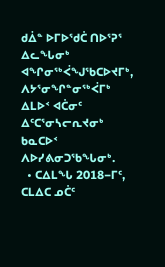ᑯᐄᓐ ᐅᒥᐅᖁᑖ ᑎᐅᕐᕈᕐ ᐃᓚᖓᓂᒃ ᐊᖏᓂᖅᐹᖑᖃᑕᐅᔪᒥᒃ, ᐱᔭᕐᓂᖏᓐᓂᖅᐹᒥᒃ ᐃᒪᐅᑉ ᐊᑖᓂᑦ ᐃᑦᑕᕐᓂᓴᓕᕆᔪᓂᒃ ᑲᓇᑕᐅᑉ ᐱᐅᓯᕕᓂᑐᖃᖓᓂᒃ.
  • ᑕᐃᒪᖓ 2018−ᒥᑦ, ᑕᒪᐃᑕ ᓄᑖᑦ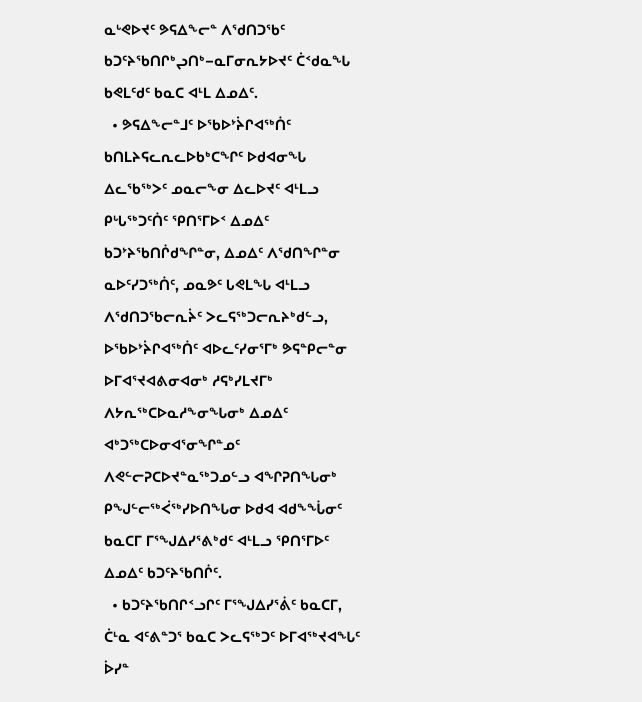ᓇᒡᕙᐅᔪᑦ ᕗᕋᐃᖕᓕᓐ ᐱᖁᑎᑐᖃᑦ ᑲᑐᑦᔨᖃᑎᒋᒃᖢᑎᒃ−ᓇᒥᓂᕆᔭᐅᔪᑦ ᑖᑉᑯᓇᖓ ᑲᕙᒪᑦᑯᑦ ᑲᓇᑕ ᐊᒻᒪ ᐃᓄᐃᑦ.
  • ᕗᕋᐃᖕᓕᓐᒧᑦ ᐅᖃᐅᔾᔩᒋᐊᖅᑏᑦ ᑲᑎᒪᔨᕋᓚᕆᓚᐅᑲᒃᑕᖏᑦ ᐅᑯᐊᓂᖓ ᐃᓚᖃᖅᐳᑦ ᓄᓇᓕᖕᓂ ᐃᓚᐅᔪᑦ ᐊᒻᒪᓗ ᑭᒡᒐᖅᑐᑦᑏᑦ ᕿᑎᕐᒥᐅᑉ ᐃᓄᐃᑦ ᑲᑐᔾᔨᖃᑎᒌᑯᖏᓐᓂ, ᐃᓄᐃᑦ ᐱᖁᑎᖏᓐᓂ ᓇᐅᑦᓯᑐᖅᑏᑦ, ᓄᓇᕗᑦ ᒐᕙᒪᖓ ᐊᒻᒪᓗ ᐱᖁᑎᑐᖃᓕᕆᔩᑦ ᐳᓚᕋᖅᑐᓕᕆᔨᒃᑯᓪᓗ, ᐅᖃᐅᔾᔩᒋᐊᖅᑏᑦ ᐊᐅᓚᑦᓯᓂᕐᒥᒃ ᕗᕋᓐᑭᓕᓐᓂ ᐅᒥᐊᕐᔪᐊᕕᓂᐊᓂᒃ ᓱᕋᒃᓯᒪᔪᒥᒃ ᐱᔭᕆᖅᑕᐅᓇᓱᖕᓂᖓᓂᒃ ᐃᓄᐃᑦ ᐊᒃᑐᖅᑕᐅᓂᐊᕐᓂᖏᓐᓄᑦ ᐱᕙᓪᓕᕈᑕᐅᔪᓐᓇᖅᑐᓄᓪᓗ ᐊᖏᕈᑎᖓᓂᒃ ᑭᖑᓪᓕᖅᐹᖅᓯᐅᑎᖓᓂ ᐅᑯᐊ ᐊᑯᖕᖔᓂᑦ ᑲᓇᑕᒥ ᒥᕐᖑᐃᓯᕐᕕᒃᑯᑦ ᐊᒻᒪᓗ ᕿᑎᕐᒥᐅᑦ ᐃᓄᐃᑦ ᑲᑐᑦᔨᖃᑎᒌᑦ.
  • ᑲᑐᑦᔨᖃᑎᒋᑉᓗᒋᑦ ᒥᕐᖑᐃᓯᕐᕖᑦ ᑲᓇᑕᒥ, ᑖᒻᓇ ᐊᑦᕕᓐᑐᕐ ᑲᓇᑕ ᐳᓚᕋᖅᑐᑦ ᐅᒥᐊᖅᔪᐊᖓᑦ ᐆᓯᓐ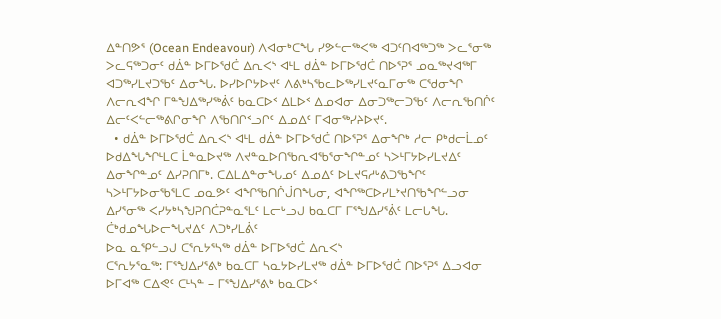ᐃᓐᑎᕗᕐ (Ocean Endeavour) ᐱᐊᓂᒃᑕᖓ ᓯᕗᓪᓕᖅᐸᖅ ᐊᑐᑦᑎᐊᖅᑐᖅ ᐳᓚᕐᓂᖅ ᐳᓚᕋᖅᑐᓂᑦ ᑯᐄᓐ ᐅᒥᐅᖁᑖ ᐃᕆᐸᔅ ᐊᒻᒪ ᑯᐄᓐ ᐅᒥᐅᖁᑖ ᑎᐅᕐᕈᕐ ᓄᓇᖅᔪᐊᖅᒥ ᐊᑐᖅᓯᒪᔪᑐᖃᑦ ᐃᓂᖓ. ᐅᓯᐅᒋᔭᐅᔪᑦ ᐱᕕᒃᓴᖃᓚᐅᖅᓯᒪᔪᑦᓇᒥᓂᖅ ᑕᖁᓂᖏ ᐱᓕᕆᐊᖏ ᒥᓐᖑᐃᖅᓯᖅᕖᑦ ᑲᓇᑕᐅᑉ ᐃᒪᐅᑉ ᐃᓄᐊᓂ ᐃᓂᑐᖅᓕᑐᖃᑦ ᐱᓕᕆᖃᑎᒌᑦ ᐃᓕᑦᐸᓪᓕᖅᕕᒋᓂᖏ ᐱᖃᑎᒋᑉᓗᒋᑦ ᐃᓄᐃᑦ ᒥᐊᓂᖅᓯᔨᐅᔪᑦ.
  • ᑯᐄᓐ ᐅᒥᐅᖁᑖ ᐃᕆᐸᔅ ᐊᒻᒪ ᑯᐄᓐ ᐅᒥᐅᖁᑖ ᑎᐅᕐᕈᕐ ᐃᓂᖏᒃ ᓱᓕ ᑭᒃᑯᓕᒫᓄᑦ ᐅᑯᐃᖓᖏᒻᒪᑕ ᒫᓐᓇᐅᔪᖅ ᐱᔪᓐᓇᐅᑎᖃᕆᐊᖃᕐᓂᖏᓐᓄᑦ ᓴᐳᒻᒥᔭᐅᓯᒪᔪᐃᑦ ᐃᓂᖏᓐᓄᑦ ᐃᓯᕈᑎᒥᒃ. ᑕᐃᒪᐃᓐᓂᖓᓄᑦ ᐃᓄᐃᑦ ᐅᒪᔪᕋᓱᒡᕕᑐᖃᖏᑦ ᓴᐳᒻᒥᔭᐅᓂᖃᕐᒪᑕ ᓄᓇᕗᑦ ᐊᖏᖃᑎᒌᒎᑎᖓᓂ, ᐊᖏᖅᑕᐅᓯᒪᔾᔪᑎᖃᖏᓪᓗᓂ ᐃᓯᕐᓂᖅ ᐸᓯᔭᒃᓴᖑᕈᑎᑖᕈᓐᓇᕐᒪᑦ ᒪᓕᒡᓗᒍ ᑲᓇᑕᒥ ᒥᕐᖑᐃᓯᕐᕖᑦ ᒪᓕᒐᖓ.
ᑖᒃᑯᓄᖓᐅᓕᖓᔪᐃᑦ ᐱᑐᒃᓯᒪᕖᑦ
ᐅᓇ ᓇᕿᓪᓗᒍ ᑕᕐᕆᔭᕐᓴᖅ ᑯᐄᓐ ᐅᒥᐅᖁᑖ ᐃᕆᐸᔅ
ᑕᕐᕆᔭᕐᓇᖅ: ᒥᕐᖑᐃᓯᕐᕕᒃ ᑲᓇᑕᒥ ᓴᓇᔭᐅᓯᒪᔪᖅ ᑯᐄᓐ ᐅᒥᐅᖁᑖ ᑎᐅᕐᕈᕐ ᐃᓗᐊᓂ
ᐅᒥᐊᖅ ᑕᐃᕙᑦ ᑕᒻᓴᓐ – ᒥᕐᖑᐃᓯᕐᕕᒃ ᑲᓇᑕᐅᑉ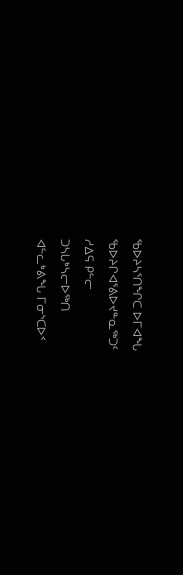ᖃᐅᔨᓴᕐᑎᖏᑕ ᐅᒥᐊᖓ
ᖃᐅᔨᒋᐊᕐᕕᐅᔪᓐᓇᖅᑐᑦ
ᓱᐃᕋ ᑭᓪᓕ
ᑐᓴᒐᒃᓴᓕᐅᖅᑎ
ᐊᓪᓚᒃᕕᖓ ᒥᓂᔅᑕᐅᑉ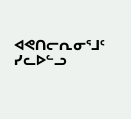ᐊᕙᑎᓕᕆᓂᕐᒧᑦ ᓯᓚᐅᓪᓗ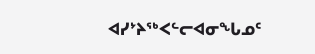ᐊᓯᔾᔨᖅᐸᓪᓕᐊᓂᖓᓄᑦ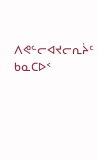ᐱᕙᓪᓕᐊᔪᓕᕆᔩᑦ
ᑲᓇᑕᐅᑉ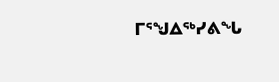ᒥᕐᖑᐃᖅᓯᕕᖓ